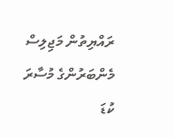ރައްޔިތުން މަޖިލިސް މެންބަރުންގެ މުސާރަ ކުޑަ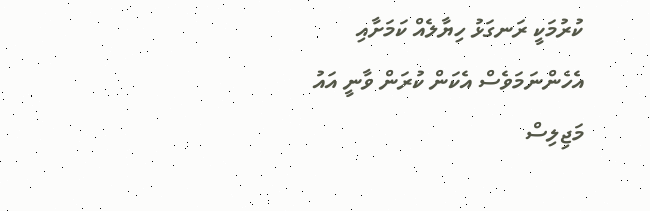ކުރުމަކީ ރަނގަޅު ހިޔާލެއް ކަމަށާއި އެހެންނަމަވެސް އެކަން ކުރަން ވާނީ އައު މަޖިލިސް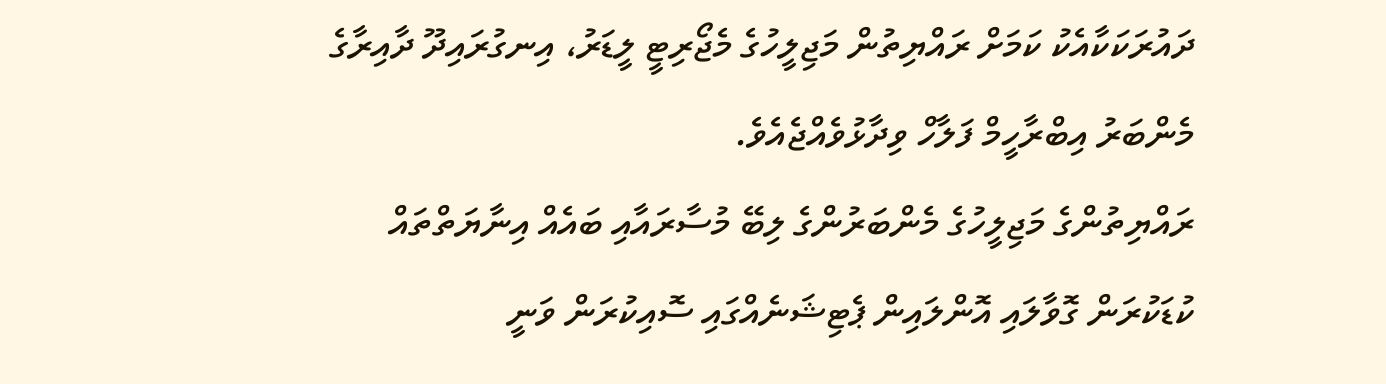ދައުރަކަކާއެކު ކަމަށް ރައްޔިތުން މަޖިލީހުގެ މެޖޯރިޓީ ލީޑަރު، އިނގުރައިދޫ ދާއިރާގެ މެންބަރު އިބްރާހީމް ފަލާހް ވިދާޅުވެއްޖެއެވެ.
ރައްޔިތުންގެ މަޖިލީހުގެ މެންބަރުންގެ ލިބޭ މުސާރައާއި ބައެއް އިނާޔަތްތައް ކުޑަކުރަން ގޮވާލައި އޮންލައިން ޕެޓިޝަނެއްގައި ސޮއިކުރަން ވަނީ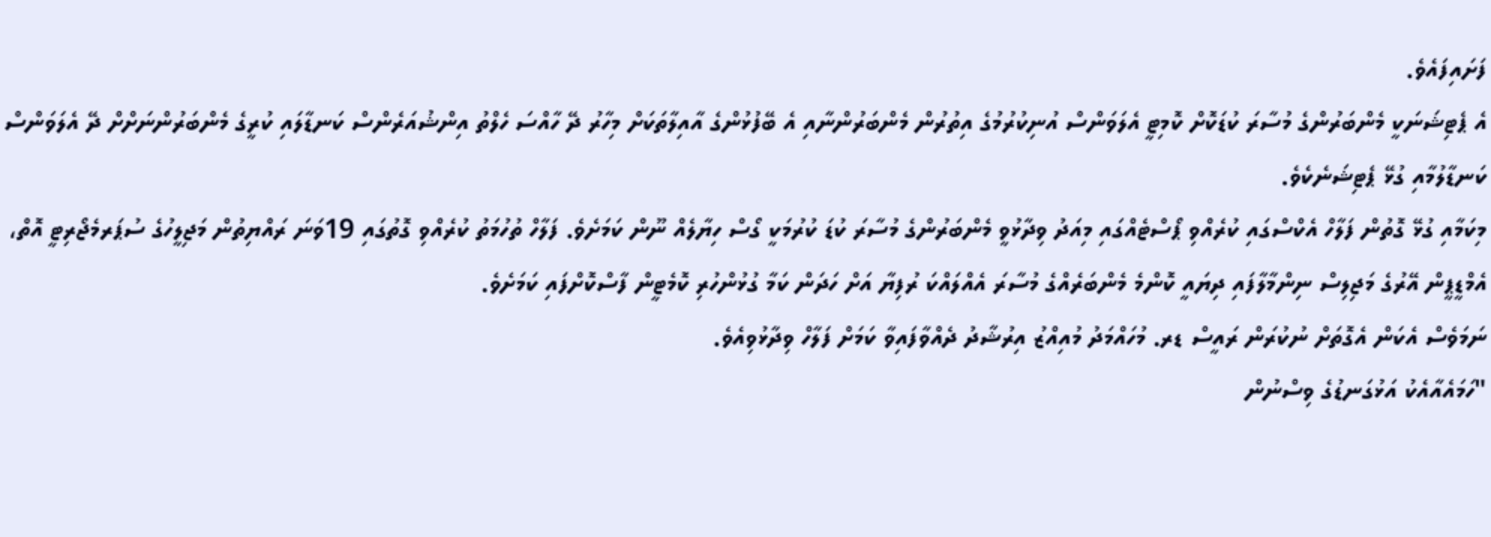ފަށައިފައެވެ.
އެ ޕެޓިޝަނަކީ މެންބަރުންގެ މުސާރަ ކުޑަކޮށް ކޮމިޓީ އެލަވަންސް އުނިކުރުމުގެ އިތުރުން މެންބަރުންނާއި އެ ބޭފުޅުންގެ އާއިލާތަކަށް މިހާރު ދޭ ހާއްސަ ހެލްތު އިންޝުއަރެންސް ކަނޑާލައި ކުރީގެ މެންބަރުންނަށްށް ދޭ އެލަވަންސް ކަނޑާލުމާއި ގުޅޭ ޕެޓިޝަނެކެވެ.
މިކަމާއި ގުޅޭ ގޮތުން ފަލާހް އެކްސްގައި ކުރެއްވި ޕޯސްޓެއްގައި މިއަދު ވިދާޅުވީ މެންބަރުންގެ މުސާރަ ކުޑަ ކުރުމަކީ ގޯސް ހިޔާލެއް ނޫން ކަމަށެވެ. ފަލާހް ތުހުމަތު ކުރެއްވި ގޮތުގައި 19ވަނަ ރައްޔިތުން މަޖިލީހުގެ ސުޕަރމެޖޯރިޓީ އޮތް، އެމްޑީޕީން އޭރުގެ މަޖިލިސް ނިންމާލާފައި ދިޔައީ ކޮންމެ މެންބަރެއްގެ މުސާރަ އެއްލައްކަ ރުފިޔާ އަށް ހަދަން ކަމާ ގުޅުންހުރި ކޮމެޓީން ފާސްކޮށްފައި ކަމަށެވެ.
ނަމަވެސް އެކަން އެގޮތަށް ނުކުރަން ރައީސް ޑރ. މުހައްމަދު މުއިއްޒު އިރުޝާދު ދެއްވާފައިވާ ކަމަށް ފަލާހް ވިދާޅުވިއެވެ.
"ހަމައެއާއެކު އަޅުގަނޑުގެ ވިސްނުން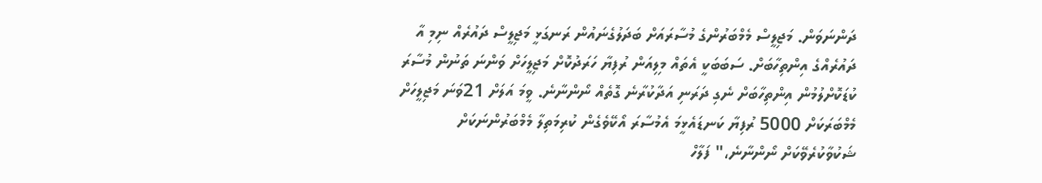ދަންނަވަން. މަޖިލީސް މެމްބަރުންގެ މުސާރައަށް ބަދަލުގެނައުން ރަނގަޅީ މަޖިލީސް ދައުރެއް ނިމި އާ ދައުރެއްގެ އިންތިހާބަށް. ސަބަބަކީ އެތައް މިލިއަން ރުފިޔާ ހަރަދުކޮށް މަޖިލީހަށް ވަންނަ ތަނުން މުސާރަ ކުޑަކޮށްލުމުން އިންތިހާބަށް ނެގި ދަރަނި އަދާކުރާނެ ގޮތެއް ނޯންނާނެ. ވީމަ އަލަށް 21ވަނަ މަޖިލީހަށް މެމްބަރަކަށް 5000 ރުފިޔާ ކަނޑައެޅީމަ އެމުސާރަ އޯކޭވެގެން ކުރިމަތިލާ މެމްބަރުންނަކަށް ޝަކުވާކުރެވޭކަށް ނޯންނާނެ،" ފަލާހް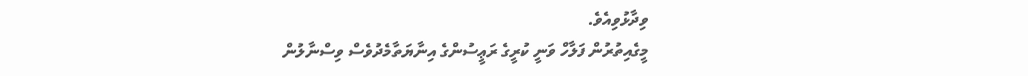ވިދާޅުވިއެވެ.
މީގެއިތުރުން ފަލާހް ވަނީ ކުރީގެ ރަޢީސުންގެ އިނާޔަތާމެދުވެސް ވިސްނާލުން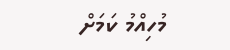މުހިއްމު ކަމަށް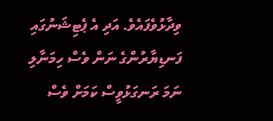ވިދާޅުވެފައެވެ. އަދި އެ ޕެޓިޝަނުގައި ފަނޑިޔާރުންގެ ނަން ވެސް ހިމަނާލި ނަމަ ރަނގަޅުވީސް ކަމަށް ވެސް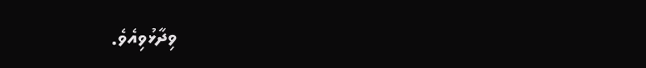ވިދާޅުވިއެވެ.